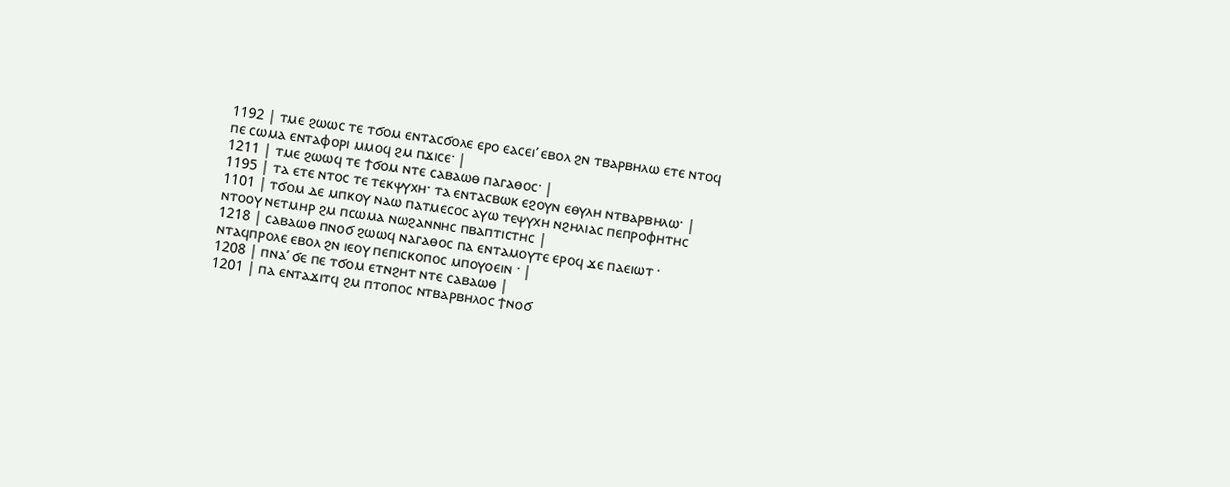1192 | ⲧⲙⲉ ϩⲱⲱⲥ ⲧⲉ ⲧϭⲟⲙ ⲉⲛⲧⲁⲥϭⲟⲗⲉ ⲉⲣⲟ ⲉⲁⲥⲉⲓ’ ⲉⲃⲟⲗ ϩⲛ ⲧⲃⲁⲣⲃⲏⲗⲱ ⲉⲧⲉ ⲛⲧⲟϥ ⲡⲉ ⲥⲱⲙⲁ ⲉⲛⲧⲁⲫⲟⲣⲓ ⲙⲙⲟϥ ϩⲙ ⲡϫⲓⲥⲉ· |
1211 | ⲧⲙⲉ ϩⲱⲱϥ ⲧⲉ ϯϭⲟⲙ ⲛⲧⲉ ⲥⲁⲃⲁⲱⲑ ⲡⲁⲅⲁⲑⲟⲥ· |
1195 | ⲧⲁ ⲉⲧⲉ ⲛⲧⲟⲥ ⲧⲉ ⲧⲉⲕⲯⲩⲭⲏ· ⲧⲁ ⲉⲛⲧⲁⲥⲃⲱⲕ ⲉϩⲟⲩⲛ ⲉⲑⲩⲗⲏ ⲛⲧⲃⲁⲣⲃⲏⲗⲱ· |
1101 | ⲧϭⲟⲙ ⲇⲉ ⲙⲡⲕⲟⲩ ⲛⲁⲱ ⲡⲁⲧⲙⲉⲥⲟⲥ ⲁⲩⲱ ⲧⲉⲯⲩⲭⲏ ⲛϩⲏⲗⲓⲁⲥ ⲡⲉⲡⲣⲟⲫⲏⲧⲏⲥ ⲛⲧⲟⲟⲩ ⲛⲉⲧⲙⲏⲣ ϩⲙ ⲡⲥⲱⲙⲁ ⲛⲱϩⲁⲛⲛⲏⲥ ⲡⲃⲁⲡⲧⲓⲥⲧⲏⲥ |
1218 | ⲥⲁⲃⲁⲱⲑ ⲡⲛⲟϭ ϩⲱⲱϥ ⲛⲁⲅⲁⲑⲟⲥ ⲡⲁ ⲉⲛⲧⲁⲙⲟⲩⲧⲉ ⲉⲣⲟϥ ϫⲉ ⲡⲁⲉⲓⲱⲧ · ⲛⲧⲁϥⲡⲣⲟⲗⲉ ⲉⲃⲟⲗ ϩⲛ ⲓⲉⲟⲩ ⲡⲉⲡⲓⲥⲕⲟⲡⲟⲥ ⲙⲡⲟⲩⲟⲉⲓⲛ · |
1208 | ⲡⲛⲁ’ ϭⲉ ⲡⲉ ⲧϭⲟⲙ ⲉⲧⲛϩⲏⲧ ⲛⲧⲉ ⲥⲁⲃⲁⲱⲑ |
1201 | ⲡⲁ ⲉⲛⲧⲁϫⲓⲧϥ ϩⲙ ⲡⲧⲟⲡⲟⲥ ⲛⲧⲃⲁⲣⲃⲏⲗⲟⲥ ϯⲛⲟϭ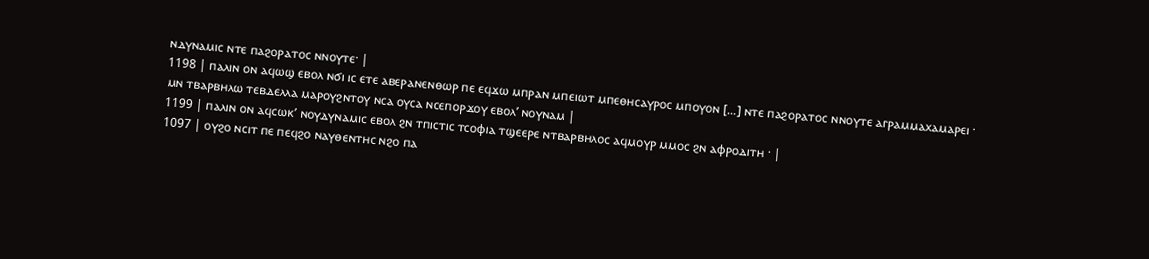ⲛⲇⲩⲛⲁⲙⲓⲥ ⲛⲧⲉ ⲡⲁϩⲟⲣⲁⲧⲟⲥ ⲛⲛⲟⲩⲧⲉ· |
1198 | ⲡⲁⲗⲓⲛ ⲟⲛ ⲁϥⲱϣ ⲉⲃⲟⲗ ⲛϭⲓ ⲓⲥ ⲉⲧⲉ ⲁⲃⲉⲣⲁⲛⲉⲛⲑⲱⲣ ⲡⲉ ⲉϥϫⲱ ⲙⲡⲣⲁⲛ ⲙⲡⲉⲓⲱⲧ ⲙⲡⲉⲑⲏⲥⲁⲩⲣⲟⲥ ⲙⲡⲟⲩⲟⲛ [...] ⲛⲧⲉ ⲡⲁϩⲟⲣⲁⲧⲟⲥ ⲛⲛⲟⲩⲧⲉ ⲁⲅⲣⲁⲙⲙⲁⲭⲁⲙⲁⲣⲉⲓ · ⲙⲛ ⲧⲃⲁⲣⲃⲏⲗⲱ ⲧⲉⲃⲇⲉⲗⲗⲁ ⲙⲁⲣⲟⲩϩⲛⲧⲟⲩ ⲛⲥⲁ ⲟⲩⲥⲁ ⲛⲥⲉⲡⲟⲣϫⲟⲩ ⲉⲃⲟⲗ’ ⲛⲟⲩⲛⲁⲙ |
1199 | ⲡⲁⲗⲓⲛ ⲟⲛ ⲁϥⲥⲱⲕ’ ⲛⲟⲩⲇⲩⲛⲁⲙⲓⲥ ⲉⲃⲟⲗ ϩⲛ ⲧⲡⲓⲥⲧⲓⲥ ⲧⲥⲟⲫⲓⲁ ⲧϣⲉⲉⲣⲉ ⲛⲧⲃⲁⲣⲃⲏⲗⲟⲥ ⲁϥⲙⲟⲩⲣ ⲙⲙⲟⲥ ϩⲛ ⲁⲫⲣⲟⲇⲓⲧⲏ · |
1097 | ⲟⲩϩⲟ ⲛⲥⲓⲧ ⲡⲉ ⲡⲉϥϩⲟ ⲛⲁⲩⲑⲉⲛⲧⲏⲥ ⲛϩⲟ ⲡⲁ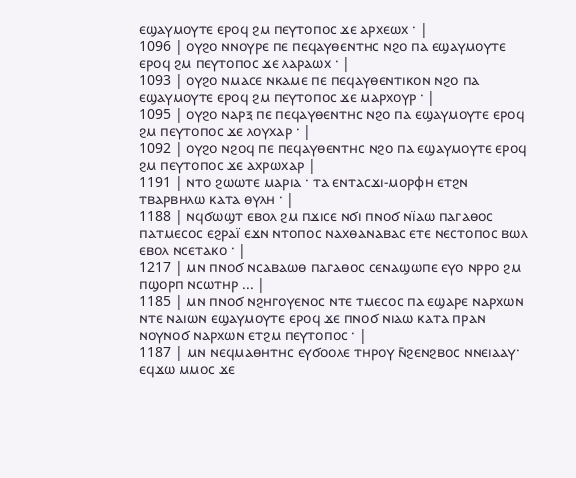ⲉϣⲁⲩⲙⲟⲩⲧⲉ ⲉⲣⲟϥ ϩⲙ ⲡⲉⲩⲧⲟⲡⲟⲥ ϫⲉ ⲁⲣⲭⲉⲱⲭ · |
1096 | ⲟⲩϩⲟ ⲛⲛⲟⲩⲣⲉ ⲡⲉ ⲡⲉϥⲁⲩⲑⲉⲛⲧⲏⲥ ⲛϩⲟ ⲡⲁ ⲉϣⲁⲩⲙⲟⲩⲧⲉ ⲉⲣⲟϥ ϩⲙ ⲡⲉⲩⲧⲟⲡⲟⲥ ϫⲉ ⲗⲁⲣⲁⲱⲭ · |
1093 | ⲟⲩϩⲟ ⲛⲙⲁⲥⲉ ⲛⲕⲁⲙⲉ ⲡⲉ ⲡⲉϥⲁⲩⲑⲉⲛⲧⲓⲕⲟⲛ ⲛϩⲟ ⲡⲁ ⲉϣⲁⲩⲙⲟⲩⲧⲉ ⲉⲣⲟϥ ϩⲙ ⲡⲉⲩⲧⲟⲡⲟⲥ ϫⲉ ⲙⲁⲣⲭⲟⲩⲣ · |
1095 | ⲟⲩϩⲟ ⲛⲁⲣⲝ ⲡⲉ ⲡⲉϥⲁⲩⲑⲉⲛⲧⲏⲥ ⲛϩⲟ ⲡⲁ ⲉϣⲁⲩⲙⲟⲩⲧⲉ ⲉⲣⲟϥ ϩⲙ ⲡⲉⲩⲧⲟⲡⲟⲥ ϫⲉ ⲗⲟⲩⲭⲁⲣ · |
1092 | ⲟⲩϩⲟ ⲛϩⲟϥ ⲡⲉ ⲡⲉϥⲁⲩⲑⲉⲛⲧⲏⲥ ⲛϩⲟ ⲡⲁ ⲉϣⲁⲩⲙⲟⲩⲧⲉ ⲉⲣⲟϥ ϩⲙ ⲡⲉⲩⲧⲟⲡⲟⲥ ϫⲉ ⲁⲭⲣⲱⲭⲁⲣ |
1191 | ⲛⲧⲟ ϩⲱⲱⲧⲉ ⲙⲁⲣⲓⲁ · ⲧⲁ ⲉⲛⲧⲁⲥϫⲓ-ⲙⲟⲣⲫⲏ ⲉⲧϩⲛ ⲧⲃⲁⲣⲃⲏⲗⲱ ⲕⲁⲧⲁ ⲑⲩⲗⲏ · |
1188 | ⲛϥϭⲱϣⲧ ⲉⲃⲟⲗ ϩⲙ ⲡϫⲓⲥⲉ ⲛϭⲓ ⲡⲛⲟϭ ⲛⲓ̈ⲁⲱ ⲡⲁⲅⲁⲑⲟⲥ ⲡⲁⲧⲙⲉⲥⲟⲥ ⲉϩⲣⲁⲓ̈ ⲉϫⲛ ⲛⲧⲟⲡⲟⲥ ⲛⲁⲭⲑⲁⲛⲁⲃⲁⲥ ⲉⲧⲉ ⲛⲉⲥⲧⲟⲡⲟⲥ ⲃⲱⲗ ⲉⲃⲟⲗ ⲛⲥⲉⲧⲁⲕⲟ · |
1217 | ⲙⲛ ⲡⲛⲟϭ ⲛⲥⲁⲃⲁⲱⲑ ⲡⲁⲅⲁⲑⲟⲥ ⲥⲉⲛⲁϣⲱⲡⲉ ⲉⲩⲟ ⲛⲣⲣⲟ ϩⲙ ⲡϣⲟⲣⲡ ⲛⲥⲱⲧⲏⲣ ... |
1185 | ⲙⲛ ⲡⲛⲟϭ ⲛϩⲏⲅⲟⲩⲉⲛⲟⲥ ⲛⲧⲉ ⲧⲙⲉⲥⲟⲥ ⲡⲁ ⲉϣⲁⲣⲉ ⲛⲁⲣⲭⲱⲛ ⲛⲧⲉ ⲛⲁⲓⲱⲛ ⲉϣⲁⲩⲙⲟⲩⲧⲉ ⲉⲣⲟϥ ϫⲉ ⲡⲛⲟϭ ⲛⲓⲁⲱ ⲕⲁⲧⲁ ⲡⲣⲁⲛ ⲛⲟⲩⲛⲟϭ ⲛⲁⲣⲭⲱⲛ ⲉⲧϩⲙ ⲡⲉⲩⲧⲟⲡⲟⲥ · |
1187 | ⲙⲛ ⲛⲉϥⲙⲁⲑⲏⲧⲏⲥ ⲉⲩϭⲟⲟⲗⲉ ⲧⲏⲣⲟⲩ ⲛ̄ϩⲉⲛϩⲃⲟⲥ ⲛⲛⲉⲓⲁⲁⲩ· ⲉϥϫⲱ ⲙⲙⲟⲥ ϫⲉ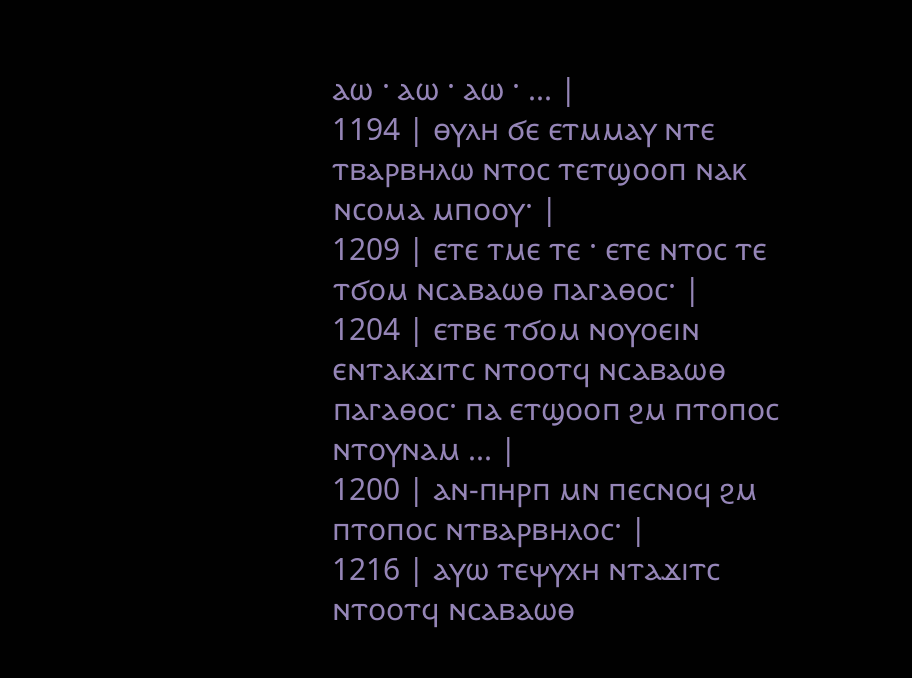ⲁⲱ · ⲁⲱ · ⲁⲱ · ... |
1194 | ⲑⲩⲗⲏ ϭⲉ ⲉⲧⲙⲙⲁⲩ ⲛⲧⲉ ⲧⲃⲁⲣⲃⲏⲗⲱ ⲛⲧⲟⲥ ⲧⲉⲧϣⲟⲟⲡ ⲛⲁⲕ ⲛⲥⲟⲙⲁ ⲙⲡⲟⲟⲩ· |
1209 | ⲉⲧⲉ ⲧⲙⲉ ⲧⲉ · ⲉⲧⲉ ⲛⲧⲟⲥ ⲧⲉ ⲧϭⲟⲙ ⲛⲥⲁⲃⲁⲱⲑ ⲡⲁⲅⲁⲑⲟⲥ· |
1204 | ⲉⲧⲃⲉ ⲧϭⲟⲙ ⲛⲟⲩⲟⲉⲓⲛ ⲉⲛⲧⲁⲕϫⲓⲧⲥ ⲛⲧⲟⲟⲧϥ ⲛⲥⲁⲃⲁⲱⲑ ⲡⲁⲅⲁⲑⲟⲥ· ⲡⲁ ⲉⲧϣⲟⲟⲡ ϩⲙ ⲡⲧⲟⲡⲟⲥ ⲛⲧⲟⲩⲛⲁⲙ ... |
1200 | ⲁⲛ-ⲡⲏⲣⲡ ⲙⲛ ⲡⲉⲥⲛⲟϥ ϩⲙ ⲡⲧⲟⲡⲟⲥ ⲛⲧⲃⲁⲣⲃⲏⲗⲟⲥ· |
1216 | ⲁⲩⲱ ⲧⲉⲯⲩⲭⲏ ⲛⲧⲁϫⲓⲧⲥ ⲛⲧⲟⲟⲧϥ ⲛⲥⲁⲃⲁⲱⲑ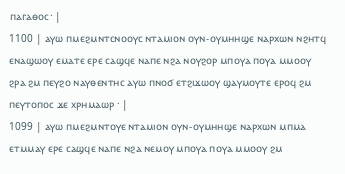ⲡⲁⲅⲁⲑⲟⲥ· |
1100 | ⲁⲩⲱ ⲡⲙⲉϩⲙⲛⲧⲥⲛⲟⲟⲩⲥ ⲛⲧⲁⲙⲓⲟⲛ ⲟⲩⲛ-ⲟⲩⲙⲏⲏϣⲉ ⲛⲁⲣⲭⲱⲛ ⲛϩⲏⲧϥ ⲉⲛⲁϣⲱⲟⲩ ⲉⲙⲁⲧⲉ ⲉⲣⲉ ⲥⲁϣϥⲉ ⲛⲁⲡⲉ ⲛϩⲁ ⲛⲟⲩϩⲟⲣ ⲙⲡⲟⲩⲁ ⲡⲟⲩⲁ ⲙⲙⲟⲟⲩ ϩⲣⲁ ϩⲙ ⲡⲉⲩϩⲟ ⲛⲁⲩⲑⲉⲛⲧⲏⲥ ⲁⲩⲱ ⲡⲛⲟϭ ⲉⲧϩⲓϫⲱⲟⲩ ϣⲁⲩⲙⲟⲩⲧⲉ ⲉⲣⲟϥ ϩⲙ ⲡⲉⲩⲧⲟⲡⲟⲥ ϫⲉ ⲭⲣⲏⲙⲁⲱⲣ · |
1099 | ⲁⲩⲱ ⲡⲙⲉϩⲙⲛⲧⲟⲩⲉ ⲛⲧⲁⲙⲓⲟⲛ ⲟⲩⲛ-ⲟⲩⲙⲏⲏϣⲉ ⲛⲁⲣⲭⲱⲛ ⲙⲡⲙⲁ ⲉⲧⲙⲙⲁⲩ ⲉⲣⲉ ⲥⲁϣϥⲉ ⲛⲁⲡⲉ ⲛϩⲁ ⲛⲉⲙⲟⲩ ⲙⲡⲟⲩⲁ ⲡⲟⲩⲁ ⲙⲙⲟⲟⲩ ϩⲙ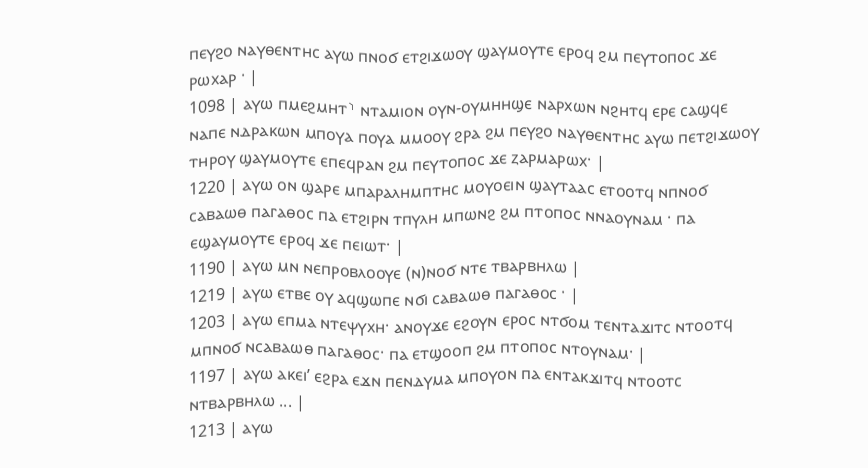ⲡⲉⲩϩⲟ ⲛⲁⲩⲑⲉⲛⲧⲏⲥ ⲁⲩⲱ ⲡⲛⲟϭ ⲉⲧϩⲓϫⲱⲟⲩ ϣⲁⲩⲙⲟⲩⲧⲉ ⲉⲣⲟϥ ϩⲙ ⲡⲉⲩⲧⲟⲡⲟⲥ ϫⲉ ⲣⲱⲭⲁⲣ · |
1098 | ⲁⲩⲱ ⲡⲙⲉϩⲙⲏⲧ⸃ ⲛⲧⲁⲙⲓⲟⲛ ⲟⲩⲛ-ⲟⲩⲙⲏⲏϣⲉ ⲛⲁⲣⲭⲱⲛ ⲛϩⲏⲧϥ ⲉⲣⲉ ⲥⲁϣϥⲉ ⲛⲁⲡⲉ ⲛⲇⲣⲁⲕⲱⲛ ⲙⲡⲟⲩⲁ ⲡⲟⲩⲁ ⲙⲙⲟⲟⲩ ϩⲣⲁ ϩⲙ ⲡⲉⲩϩⲟ ⲛⲁⲩⲑⲉⲛⲧⲏⲥ ⲁⲩⲱ ⲡⲉⲧϩⲓϫⲱⲟⲩ ⲧⲏⲣⲟⲩ ϣⲁⲩⲙⲟⲩⲧⲉ ⲉⲡⲉϥⲣⲁⲛ ϩⲙ ⲡⲉⲩⲧⲟⲡⲟⲥ ϫⲉ ⲍⲁⲣⲙⲁⲣⲱⲭ· |
1220 | ⲁⲩⲱ ⲟⲛ ϣⲁⲣⲉ ⲙⲡⲁⲣⲁⲗⲏⲙⲡⲧⲏⲥ ⲙⲟⲩⲟⲉⲓⲛ ϣⲁⲩⲧⲁⲁⲥ ⲉⲧⲟⲟⲧϥ ⲛⲡⲛⲟϭ ⲥⲁⲃⲁⲱⲑ ⲡⲁⲅⲁⲑⲟⲥ ⲡⲁ ⲉⲧϩⲓⲣⲛ ⲧⲡⲩⲗⲏ ⲙⲡⲱⲛϩ ϩⲙ ⲡⲧⲟⲡⲟⲥ ⲛⲛⲁⲟⲩⲛⲁⲙ · ⲡⲁ ⲉϣⲁⲩⲙⲟⲩⲧⲉ ⲉⲣⲟϥ ϫⲉ ⲡⲉⲓⲱⲧ· |
1190 | ⲁⲩⲱ ⲙⲛ ⲛⲉⲡⲣⲟⲃⲗⲟⲟⲩⲉ (ⲛ)ⲛⲟϭ ⲛⲧⲉ ⲧⲃⲁⲣⲃⲏⲗⲱ |
1219 | ⲁⲩⲱ ⲉⲧⲃⲉ ⲟⲩ ⲁϥϣⲱⲡⲉ ⲛϭⲓ ⲥⲁⲃⲁⲱⲑ ⲡⲁⲅⲁⲑⲟⲥ · |
1203 | ⲁⲩⲱ ⲉⲡⲙⲁ ⲛⲧⲉⲯⲩⲭⲏ· ⲁⲛⲟⲩϫⲉ ⲉϩⲟⲩⲛ ⲉⲣⲟⲥ ⲛⲧϭⲟⲙ ⲧⲉⲛⲧⲁϫⲓⲧⲥ ⲛⲧⲟⲟⲧϥ ⲙⲡⲛⲟϭ ⲛⲥⲁⲃⲁⲱⲑ ⲡⲁⲅⲁⲑⲟⲥ· ⲡⲁ ⲉⲧϣⲟⲟⲡ ϩⲙ ⲡⲧⲟⲡⲟⲥ ⲛⲧⲟⲩⲛⲁⲙ· |
1197 | ⲁⲩⲱ ⲁⲕⲉⲓ’ ⲉϩⲣⲁ ⲉϫⲛ ⲡⲉⲛⲇⲩⲙⲁ ⲙⲡⲟⲩⲟⲛ ⲡⲁ ⲉⲛⲧⲁⲕϫⲓⲧϥ ⲛⲧⲟⲟⲧⲥ ⲛⲧⲃⲁⲣⲃⲏⲗⲱ ... |
1213 | ⲁⲩⲱ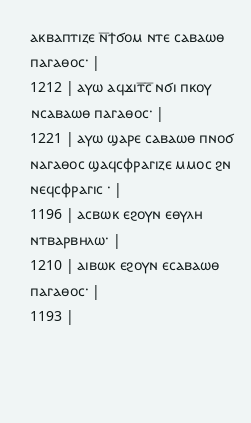ⲁⲕⲃⲁⲡⲧⲓⲍⲉ ⲛ̅ϯϭⲟⲙ ⲛⲧⲉ ⲥⲁⲃⲁⲱⲑ ⲡⲁⲅⲁⲑⲟⲥ· |
1212 | ⲁⲩⲱ ⲁϥϫⲓⲧ̅ⲥ̅ ⲛϭⲓ ⲡⲕⲟⲩ ⲛⲥⲁⲃⲁⲱⲑ ⲡⲁⲅⲁⲑⲟⲥ· |
1221 | ⲁⲩⲱ ϣⲁⲣⲉ ⲥⲁⲃⲁⲱⲑ ⲡⲛⲟϭ ⲛⲁⲅⲁⲑⲟⲥ ϣⲁϥⲥⲫⲣⲁⲅⲓⲍⲉ ⲙⲙⲟⲥ ϩⲛ ⲛⲉϥⲥⲫⲣⲁⲅⲓⲥ · |
1196 | ⲁⲥⲃⲱⲕ ⲉϩⲟⲩⲛ ⲉⲑⲩⲗⲏ ⲛⲧⲃⲁⲣⲃⲏⲗⲱ· |
1210 | ⲁⲓⲃⲱⲕ ⲉϩⲟⲩⲛ ⲉⲥⲁⲃⲁⲱⲑ ⲡⲁⲅⲁⲑⲟⲥ· |
1193 |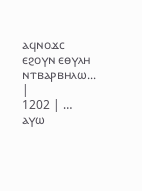ⲁϥⲛⲟϫⲥ ⲉϩⲟⲩⲛ ⲉⲑⲩⲗⲏ ⲛⲧⲃⲁⲣⲃⲏⲗⲱ... |
1202 | … ⲁⲩⲱ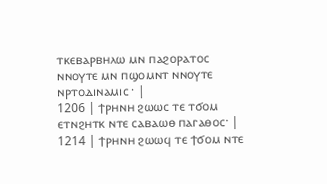ⲧⲕⲉⲃⲁⲣⲃⲏⲗⲱ ⲙⲛ ⲡⲁϩⲟⲣⲁⲧⲟⲥ ⲛⲛⲟⲩⲧⲉ ⲙⲛ ⲡϣⲟⲙⲛⲧ ⲛⲛⲟⲩⲧⲉ ⲛⲣⲧⲟⲇⲓⲛⲁⲙⲓⲥ · |
1206 | ϯⲣⲏⲛⲏ ϩⲱⲱⲥ ⲧⲉ ⲧϭⲟⲙ ⲉⲧⲛϩⲏⲧⲕ ⲛⲧⲉ ⲥⲁⲃⲁⲱⲑ ⲡⲁⲅⲁⲑⲟⲥ· |
1214 | ϯⲣⲏⲛⲏ ϩⲱⲱϥ ⲧⲉ ϯϭⲟⲙ ⲛⲧⲉ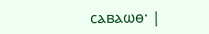ⲥⲁⲃⲁⲱⲑ· |